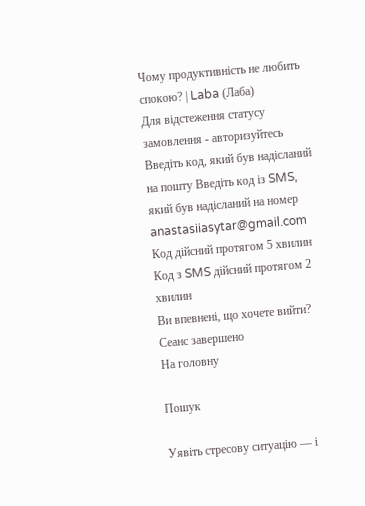Чому продуктивність не любить спокою? | Laba (Лаба)
Для відстеження статусу замовлення - авторизуйтесь
Введіть код, який був надісланий на пошту Введіть код із SMS, який був надісланий на номер
anastasiiasytar@gmail.com
Код дійсний протягом 5 хвилин Код з SMS дійсний протягом 2 хвилин
Ви впевнені, що хочете вийти?
Сеанс завершено
На головну

Пошук

Уявіть стресову ситуацію — і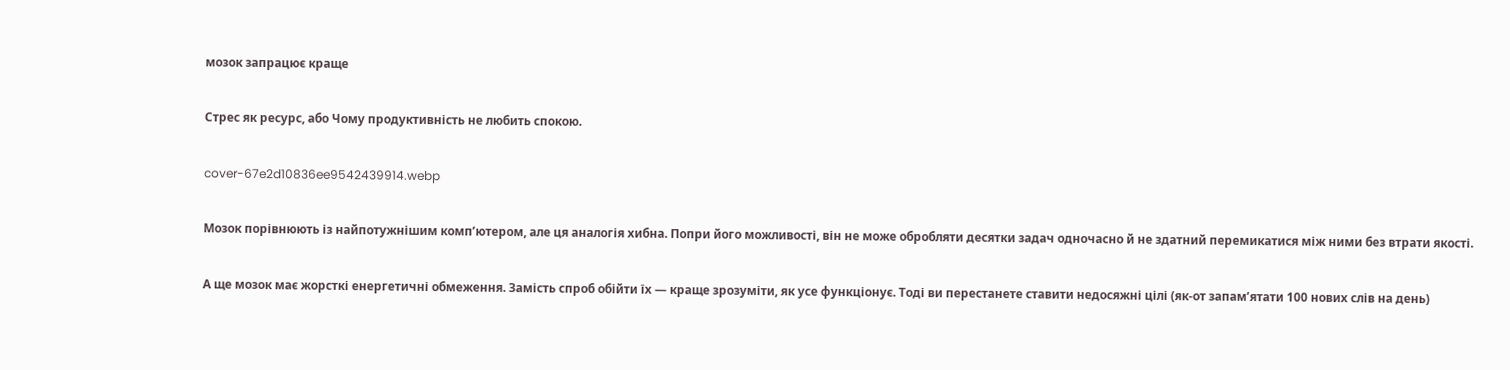мозок запрацює краще

Стрес як ресурс, або Чому продуктивність не любить спокою.

cover-67e2d10836ee9542439914.webp

Мозок порівнюють із найпотужнішим комп’ютером, але ця аналогія хибна. Попри його можливості, він не може обробляти десятки задач одночасно й не здатний перемикатися між ними без втрати якості.

А ще мозок має жорсткі енергетичні обмеження. Замість спроб обійти їх — краще зрозуміти, як усе функціонує. Тоді ви перестанете ставити недосяжні цілі (як-от запамʼятати 100 нових слів на день)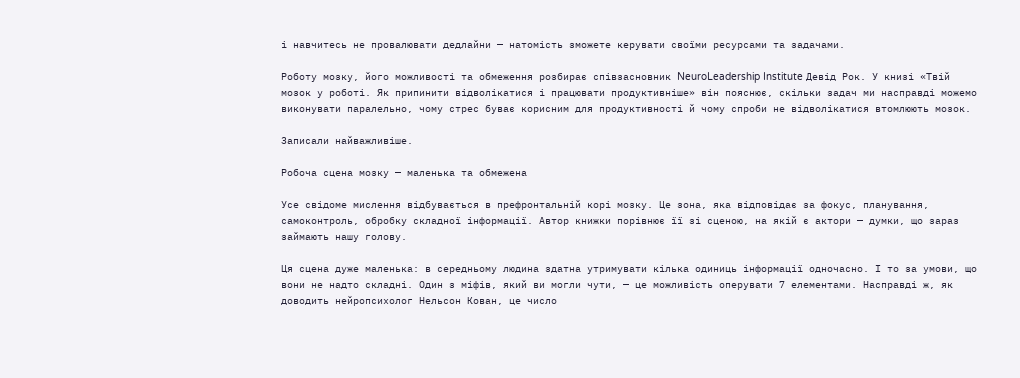і навчитесь не провалювати дедлайни — натомість зможете керувати своїми ресурсами та задачами.

Роботу мозку, його можливості та обмеження розбирає співзасновник NeuroLeadership Institute Девід Рок. У книзі «Твій мозок у роботі. Як припинити відволікатися і працювати продуктивніше» він пояснює, скільки задач ми насправді можемо виконувати паралельно, чому стрес буває корисним для продуктивності й чому спроби не відволікатися втомлюють мозок.

Записали найважливіше.

Робоча сцена мозку — маленька та обмежена

Усе свідоме мислення відбувається в префронтальній корі мозку. Це зона, яка відповідає за фокус, планування, самоконтроль, обробку складної інформації. Автор книжки порівнює її зі сценою, на якій є актори — думки, що зараз займають нашу голову.

Ця сцена дуже маленька: в середньому людина здатна утримувати кілька одиниць інформації одночасно. І то за умови, що вони не надто складні. Один з міфів, який ви могли чути, — це можливість оперувати 7 елементами. Насправді ж, як доводить нейропсихолог Нельсон Кован, це число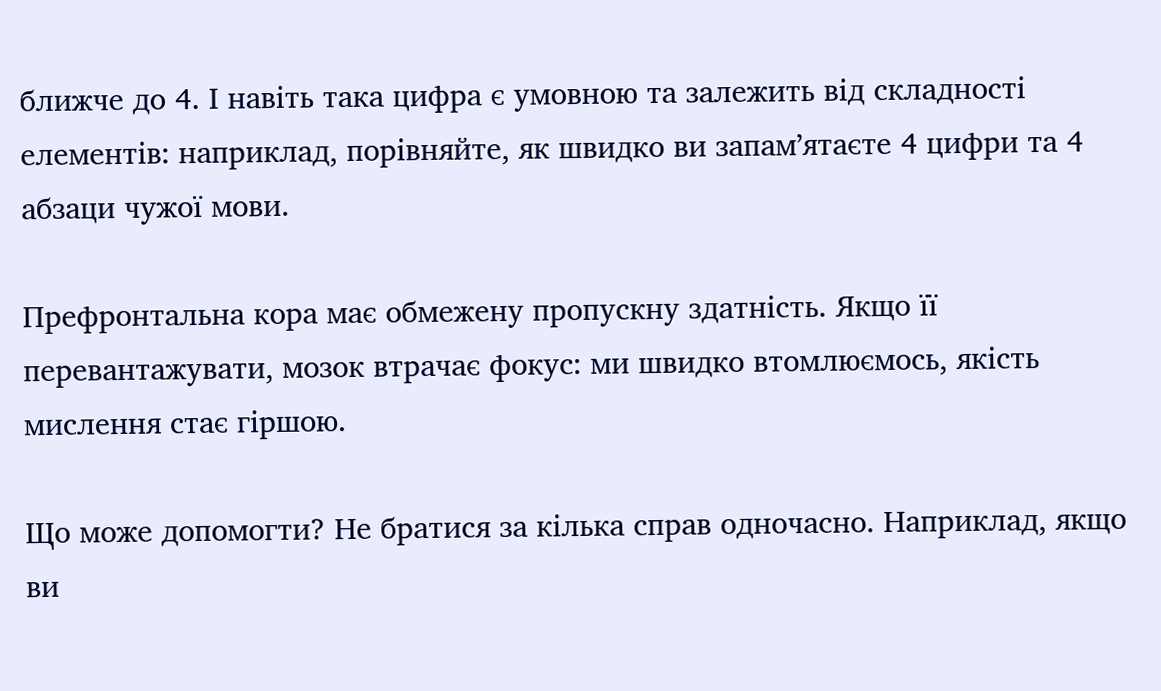ближче до 4. І навіть така цифра є умовною та залежить від складності елементів: наприклад, порівняйте, як швидко ви запамʼятаєте 4 цифри та 4 абзаци чужої мови.

Префронтальна кора має обмежену пропускну здатність. Якщо її перевантажувати, мозок втрачає фокус: ми швидко втомлюємось, якість мислення стає гіршою.

Що може допомогти? Не братися за кілька справ одночасно. Наприклад, якщо ви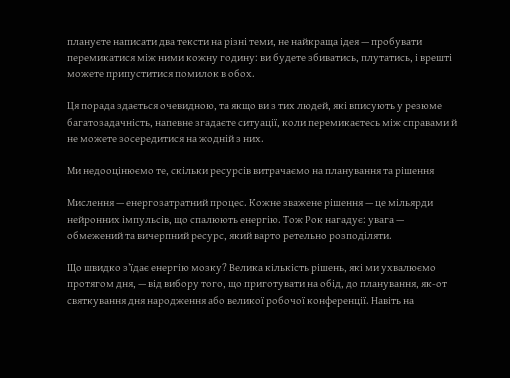плануєте написати два тексти на різні теми, не найкраща ідея — пробувати перемикатися між ними кожну годину: ви будете збиватись, плутатись, і врешті можете припуститися помилок в обох.

Ця порада здається очевидною, та якщо ви з тих людей, які вписують у резюме багатозадачність, напевне згадаєте ситуації, коли перемикаєтесь між справами й не можете зосередитися на жодній з них.

Ми недооцінюємо те, скільки ресурсів витрачаємо на планування та рішення

Мислення — енергозатратний процес. Кожне зважене рішення — це мільярди нейронних імпульсів, що спалюють енергію. Тож Рок нагадує: увага — обмежений та вичерпний ресурс, який варто ретельно розподіляти.

Що швидко зʼїдає енергію мозку? Велика кількість рішень, які ми ухвалюємо протягом дня, — від вибору того, що приготувати на обід, до планування, як-от святкування дня народження або великої робочої конференції. Навіть на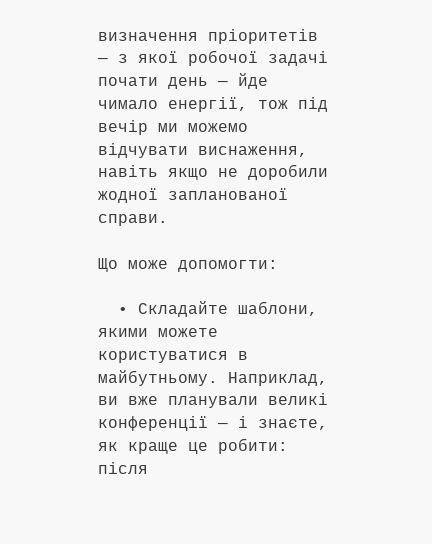визначення пріоритетів — з якої робочої задачі почати день — йде чимало енергії, тож під вечір ми можемо відчувати виснаження, навіть якщо не доробили жодної запланованої справи.

Що може допомогти:

  • Складайте шаблони, якими можете користуватися в майбутньому. Наприклад, ви вже планували великі конференції — і знаєте, як краще це робити: після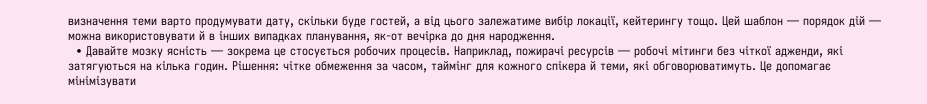визначення теми варто продумувати дату, скільки буде гостей, а від цього залежатиме вибір локації, кейтерингу тощо. Цей шаблон — порядок дій — можна використовувати й в інших випадках планування, як-от вечірка до дня народження.
  • Давайте мозку ясність — зокрема це стосується робочих процесів. Наприклад, пожирачі ресурсів — робочі мітинги без чіткої адженди, які затягуються на кілька годин. Рішення: чітке обмеження за часом, таймінг для кожного спікера й теми, які обговорюватимуть. Це допомагає мінімізувати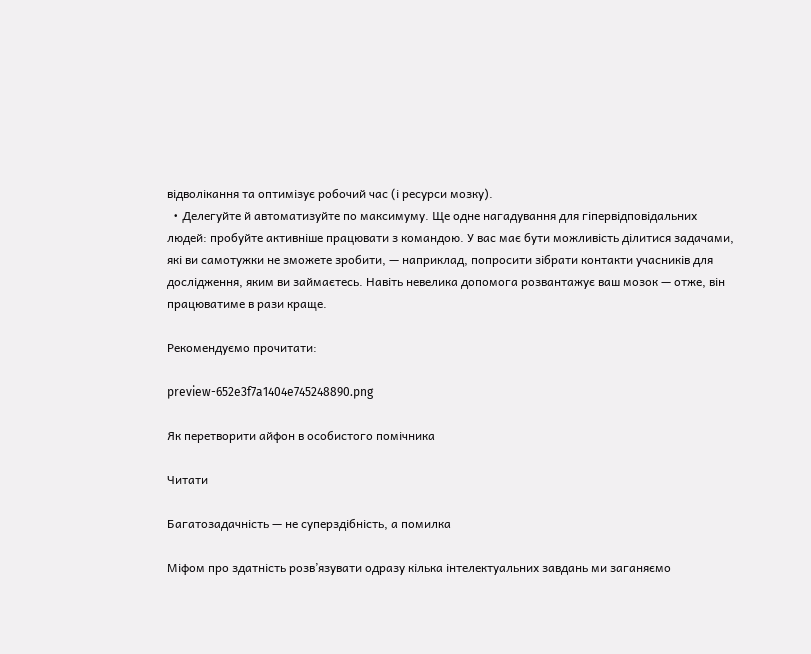відволікання та оптимізує робочий час (і ресурси мозку).
  • Делегуйте й автоматизуйте по максимуму. Ще одне нагадування для гіпервідповідальних людей: пробуйте активніше працювати з командою. У вас має бути можливість ділитися задачами, які ви самотужки не зможете зробити, — наприклад, попросити зібрати контакти учасників для дослідження, яким ви займаєтесь. Навіть невелика допомога розвантажує ваш мозок — отже, він працюватиме в рази краще.

Рекомендуємо прочитати:

preview-652e3f7a1404e745248890.png

Як перетворити айфон в особистого помічника

Читати

Багатозадачність — не суперздібність, а помилка

Міфом про здатність розв’язувати одразу кілька інтелектуальних завдань ми заганяємо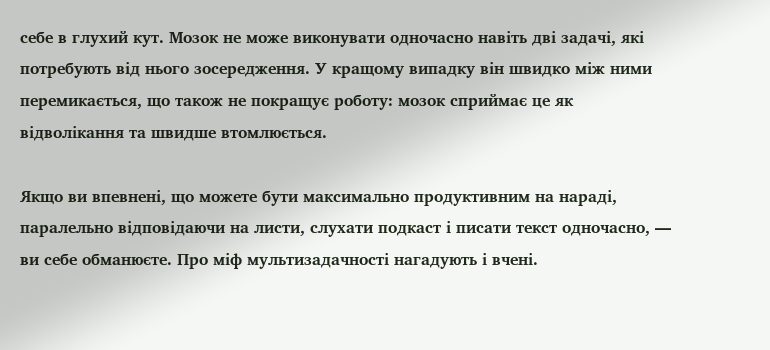себе в глухий кут. Мозок не може виконувати одночасно навіть дві задачі, які потребують від нього зосередження. У кращому випадку він швидко між ними перемикається, що також не покращує роботу: мозок сприймає це як відволікання та швидше втомлюється.

Якщо ви впевнені, що можете бути максимально продуктивним на нараді, паралельно відповідаючи на листи, слухати подкаст і писати текст одночасно, — ви себе обманюєте. Про міф мультизадачності нагадують і вчені.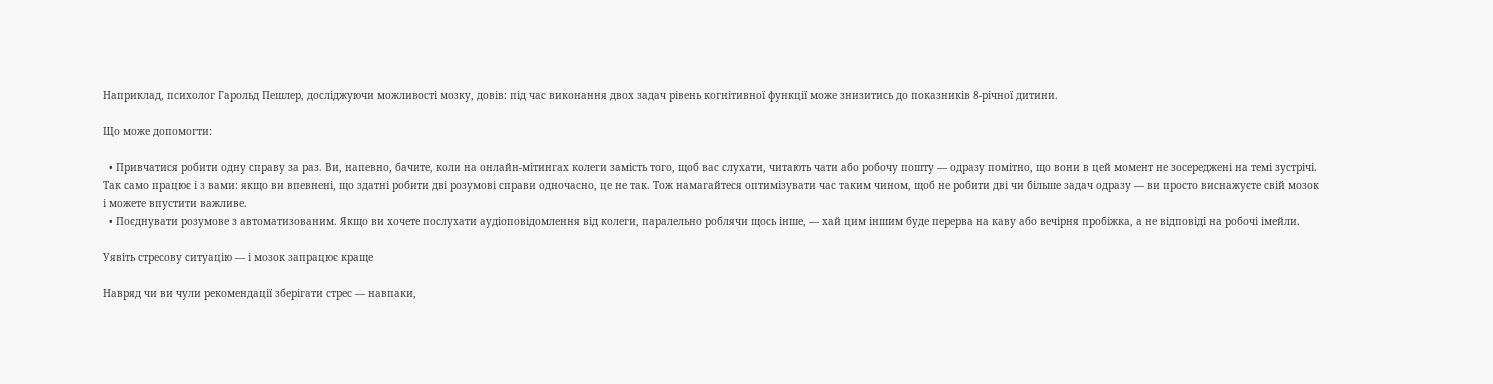Наприклад, психолог Гарольд Пешлер, досліджуючи можливості мозку, довів: під час виконання двох задач рівень когнітивної функції може знизитись до показників 8-річної дитини.

Що може допомогти:

  • Привчатися робити одну справу за раз. Ви, напевно, бачите, коли на онлайн-мітингах колеги замість того, щоб вас слухати, читають чати або робочу пошту — одразу помітно, що вони в цей момент не зосереджені на темі зустрічі. Так само працює і з вами: якщо ви впевнені, що здатні робити дві розумові справи одночасно, це не так. Тож намагайтеся оптимізувати час таким чином, щоб не робити дві чи більше задач одразу — ви просто виснажуєте свій мозок і можете впустити важливе.
  • Поєднувати розумове з автоматизованим. Якщо ви хочете послухати аудіоповідомлення від колеги, паралельно роблячи щось інше, — хай цим іншим буде перерва на каву або вечірня пробіжка, а не відповіді на робочі імейли.

Уявіть стресову ситуацію — і мозок запрацює краще

Навряд чи ви чули рекомендації зберігати стрес — навпаки,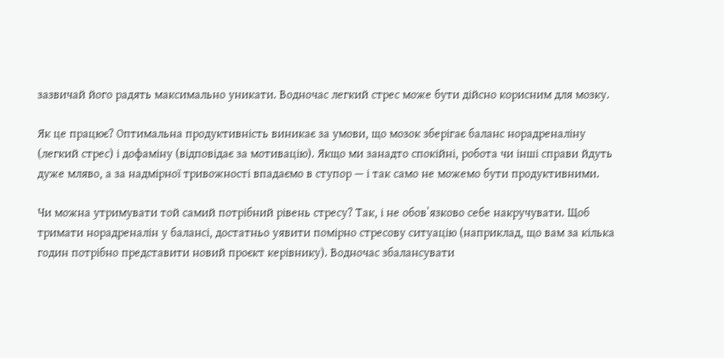зазвичай його радять максимально уникати. Водночас легкий стрес може бути дійсно корисним для мозку.

Як це працює? Оптимальна продуктивність виникає за умови, що мозок зберігає баланс норадреналіну (легкий стрес) і дофаміну (відповідає за мотивацію). Якщо ми занадто спокійні, робота чи інші справи йдуть дуже мляво, а за надмірної тривожності впадаємо в ступор — і так само не можемо бути продуктивними.

Чи можна утримувати той самий потрібний рівень стресу? Так, і не обовʼязково себе накручувати. Щоб тримати норадреналін у балансі, достатньо уявити помірно стресову ситуацію (наприклад, що вам за кілька годин потрібно представити новий проєкт керівнику). Водночас збалансувати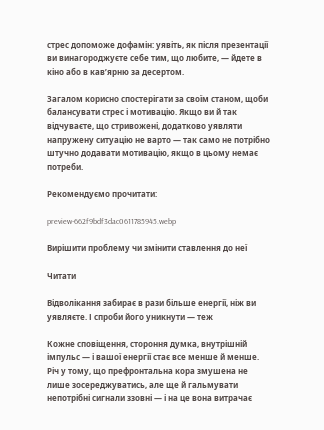стрес допоможе дофамін: уявіть, як після презентації ви винагороджуєте себе тим, що любите, — йдете в кіно або в кавʼярню за десертом.

Загалом корисно спостерігати за своїм станом, щоби балансувати стрес і мотивацію. Якщо ви й так відчуваєте, що стривожені, додатково уявляти напружену ситуацію не варто — так само не потрібно штучно додавати мотивацію, якщо в цьому немає потреби.

Рекомендуємо прочитати:

preview-662f9bdf3dac0611785945.webp

Вирішити проблему чи змінити ставлення до неї

Читати

Відволікання забирає в рази більше енергії, ніж ви уявляєте. І спроби його уникнути — теж

Кожне сповіщення, стороння думка, внутрішній імпульс — і вашої енергії стає все менше й менше. Річ у тому, що префронтальна кора змушена не лише зосереджуватись, але ще й гальмувати непотрібні сигнали ззовні — і на це вона витрачає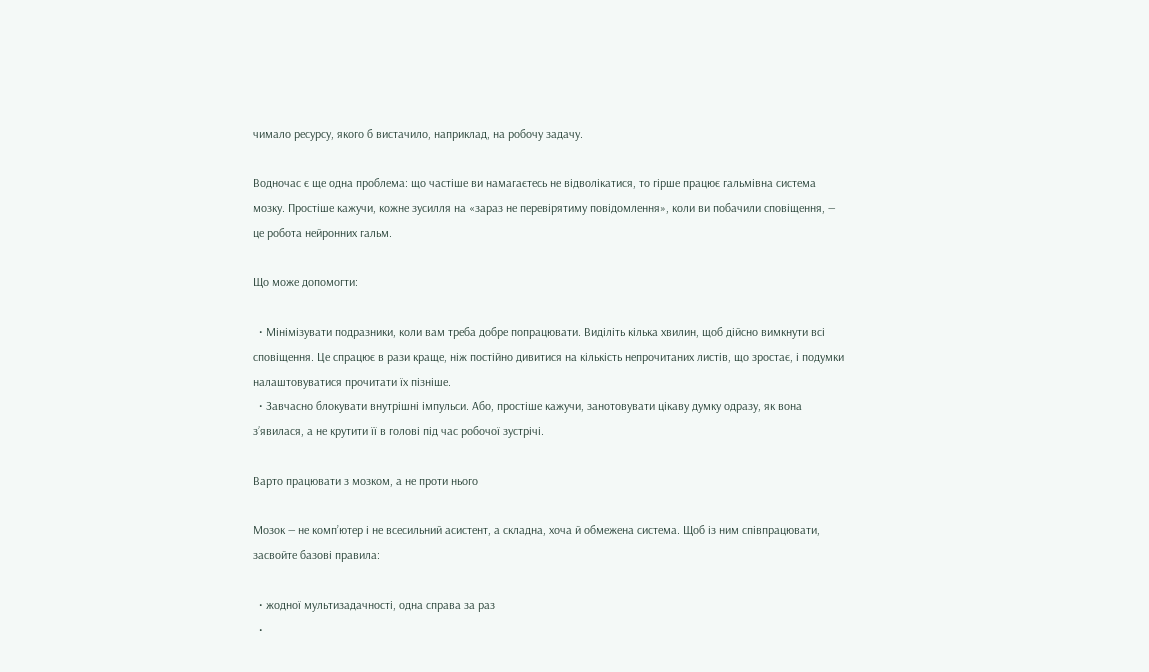чимало ресурсу, якого б вистачило, наприклад, на робочу задачу.

Водночас є ще одна проблема: що частіше ви намагаєтесь не відволікатися, то гірше працює гальмівна система мозку. Простіше кажучи, кожне зусилля на «зараз не перевірятиму повідомлення», коли ви побачили сповіщення, — це робота нейронних гальм.

Що може допомогти:

  • Мінімізувати подразники, коли вам треба добре попрацювати. Виділіть кілька хвилин, щоб дійсно вимкнути всі сповіщення. Це спрацює в рази краще, ніж постійно дивитися на кількість непрочитаних листів, що зростає, і подумки налаштовуватися прочитати їх пізніше.
  • Завчасно блокувати внутрішні імпульси. Або, простіше кажучи, занотовувати цікаву думку одразу, як вона зʼявилася, а не крутити її в голові під час робочої зустрічі.

Варто працювати з мозком, а не проти нього

Мозок — не комп’ютер і не всесильний асистент, а складна, хоча й обмежена система. Щоб із ним співпрацювати, засвойте базові правила:

  • жодної мультизадачності, одна справа за раз
  •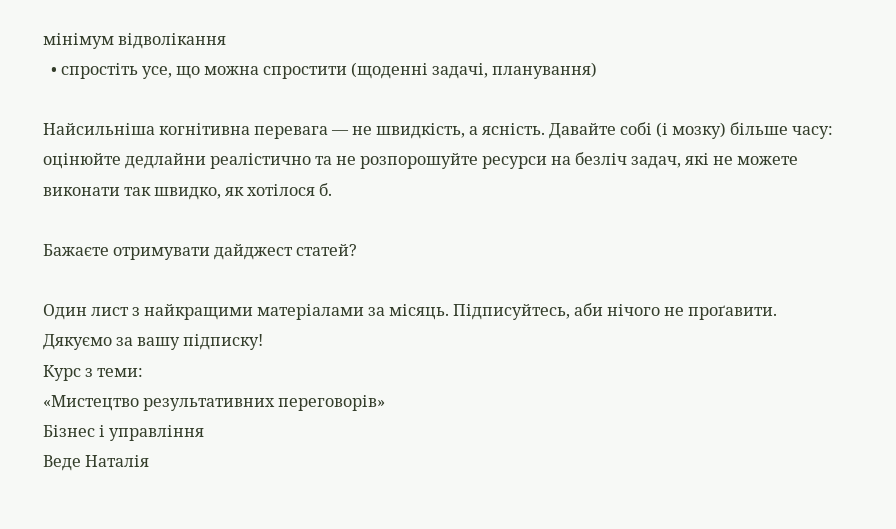мінімум відволікання
  • спростіть усе, що можна спростити (щоденні задачі, планування)

Найсильніша когнітивна перевага — не швидкість, а ясність. Давайте собі (і мозку) більше часу: оцінюйте дедлайни реалістично та не розпорошуйте ресурси на безліч задач, які не можете виконати так швидко, як хотілося б.

Бажаєте отримувати дайджест статей?

Один лист з найкращими матеріалами за місяць. Підписуйтесь, аби нічого не проґавити.
Дякуємо за вашу підписку!
Курс з теми:
«Мистецтво результативних переговорів»
Бізнес і управління
Веде Наталія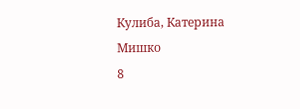Кулиба, Катерина Мишко
8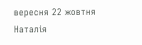вересня 22 жовтня
Наталія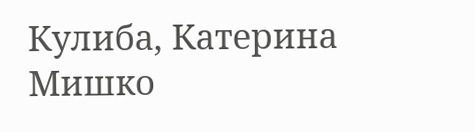Кулиба, Катерина Мишко